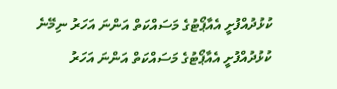ކުޅުދުއްފުށީ އެއާޕޯޓުގެ މަސައްކަތް އަންނަ އަހަރު ނިމޭނެ
ކުޅުދުއްފުށީ އެއާޕޯޓުގެ މަސައްކަތް އަންނަ އަހަރު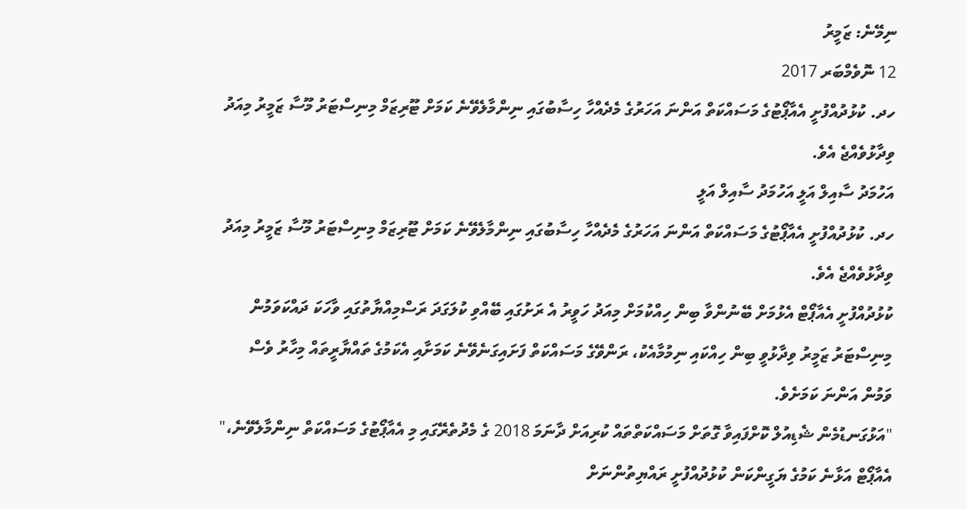ނިމޭނެ: ޒަމީރު
12 ނޮވެމްބަރ 2017
ހދ. ކުޅުދުއްފުށީ އެއާޕޯޓުގެ މަސައްކަތް އަންނަ އަހަރުގެ މެދެއްހާ ހިސާބުގައި ނިންމާލެވޭނެ ކަމަށް ޓޫރިޒަމް މިނިސްޓަރު މޫސާ ޒަމީރު މިއަދު ވިދާޅުވެއްޖެ އެވެ.
އަހުމަދު ސާއިލް އަލީ އަހުމަދު ސާއިލް އަލީ
ހދ. ކުޅުދުއްފުށީ އެއާޕޯޓުގެ މަސައްކަތް އަންނަ އަހަރުގެ މެދެއްހާ ހިސާބުގައި ނިންމާލެވޭނެ ކަމަށް ޓޫރިޒަމް މިނިސްޓަރު މޫސާ ޒަމީރު މިއަދު ވިދާޅުވެއްޖެ އެވެ.
ކުޅުދުއްފުށީ އެއާޕޯޓް އެޅުމަށް ބޭނުންވާ ބިން ހިއްކުމަށް މިއަދު ހަވީރު އެ ރަށުގައި ބޭއްވި ކުލަގަދަ ރަސްމިއްޔާތުގައި ވާހަކަ ދައްކަވަމުން މިނިސްޓަރު ޒަމީރު ވިދާޅުވީ ބިން ހިއްކައި ނިމުމާއެކު، ރަންވޭގެ މަސައްކަތް ފަށައިގަނެވޭނެ ކަމަށާއި އެކަމުގެ ތައްޔާރީތައް މިހާރު ވެސް ވަމުން އަންނަ ކަމަށެވެ.
"އަޅުގަނޑުމެން ޝެޑިއުލް ކޮށްފައިވާ ގޮތަށް މަސައްކަތްތައް ކުރިއަށް ދާނަމަ 2018 ގެ މެދުތެރޭގައި މި އެއާޕޯޓުގެ މަސައްކަތް ނިންމާލެވޭނެ،" އެއާޕޯޓް އަޅާނެ ކަމުގެ ޔަގީންކަން ކުޅުދުއްފުށީ ރައްޔިތުންނަށް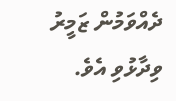ދެއްވަމުން ޒަމީރު ވިދާޅުވި އެވެ.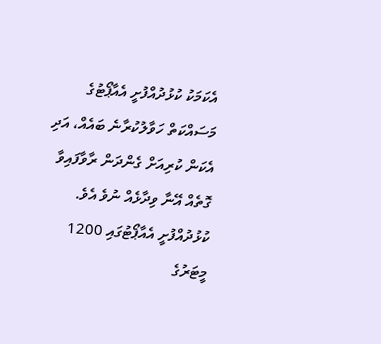އެކަމަކު ކުޅުދުއްފުށީ އެއާޕޯޓުގެ މަސައްކަތް ހަވާލުކުރާނެ ބައެއް، އަދި އެކަން ކުރިއަށް ގެންދަން ރާވާފައިވާ ގޮތެއް އޭނާ ވިދާޅެއް ނުވެ އެވެ.
ކުޅުދުއްފުށީ އެއާޕޯޓުގައި 1200 މީޓަރުގެ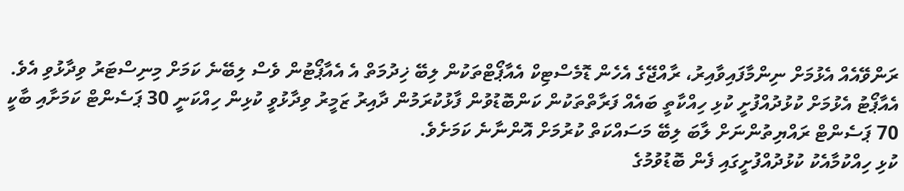ރަންވޭއެއް އެޅުމަށް ނިންމާފައިވާއިރު، ރާއްޖޭގެ އެހެން ޑޮމެސްޓިކް އެއާޕޯޓްތަކުން ލިބޭ ޚިދުމަތް އެ އެއާޕޯޓުން ވެސް ލިބޭނެ ކަމަށް މިނިސްޓަރު ވިދާޅުވި އެވެ.
އެއާޕޯޓު އެޅުމަށް ކުޅުދުއްފުށީ ކުޅި ހިއްކާތީ ބައެއް ފަރާތްތަކުން ކަންބޮޑުވުން ފާޅުކުރަމުން ދާއިރު ޒަމީރު ވިދާޅުވީ ކުޅިން ހިއްކަނީ 30 ޕަސެންޓް ކަމަށާއި ބާކީ 70 ޕަސެންޓް ރައްޔިތުންނަށް ލާބަ ލިބޭ މަސައްކަތް ކުރުމަށް އޮންނާނެ ކަމަށެވެ.
ކުޅި ހިއްކުމާއެކު ކުޅުދުއްފުށީގައި ފެން ބޮޑުވުމުގެ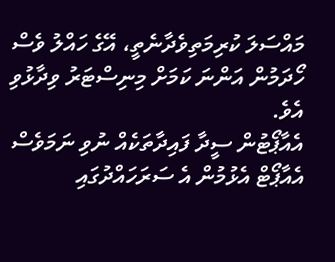މައްސަލަ ކުރިމަތިވެދާނެތީ، އޭގެ ހައްލު ވެސް ހޯދަމުން އަންނަ ކަމަށް މިނިސްޓަރު ވިދާޅުވި އެވެ.
އެއާޕޯޓުން ސީދާ ފައިދާތަކެއް ނުވި ނަމަވެސް އެއާޕޯޓް އެޅުމުން އެ ސަރަހައްދުގައި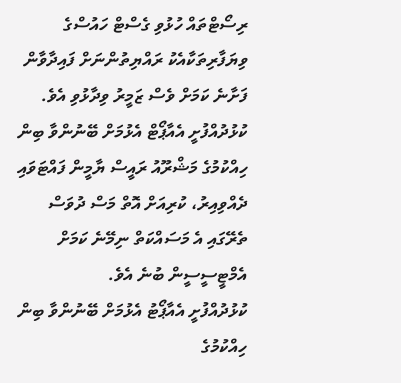ރިސޯޓްތައް ހުޅުވި ގެސްޓް ހައުސްގެ ވިޔަފާރިތަކާއެކު ރައްޔިތުންނަށް ފައިދާވާން ފަށާނެ ކަމަށް ވެސް ޒަމީރު ވިދާޅުވި އެވެ.
ކުޅުދުއްފުށީ އެއާޕޯޓް އެޅުމަށް ބޭނުންވާ ބިން ހިއްކުމުގެ މަޝްރޫއު ރައީސް ޔާމީން ފައްޓަވައި ދެއްވިއިރު، ކުރިއަށް އޮތް މަސް ދުވަސް ތެރޭގައި އެ މަސައްކަތް ނިމޭނެ ކަމަށް އެމްޓީސީސީން ބުނެ އެވެ.
ކުޅުދުއްފުށީ އެއާޕޯޓު އެޅުމަށް ބޭނުންވާ ބިން ހިއްކުމުގެ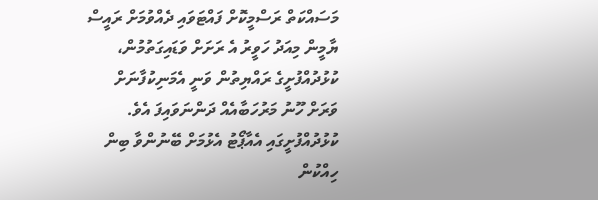މަސައްކަތް ރަސްމީކޮށް ފައްޓަވައި ދެއްވުމަށް ރައީސް ޔާމީން މިއަދު ހަވީރު އެ ރަށަށް ވަޑައިގަތުމުން، ކުޅުދުއްފުށީގެ ރައްޔިތުން ވަނީ އެމަނިކުފާނަށް ވަރަށް ހޫނު މަރުހަބާއެއް ދަންނަވައިފަ އެވެ.
ކުޅުދުއްފުށީގައި އެއާޕޯޓު އެޅުމަށް ބޭނުންވާ ބިން ހިއްކުން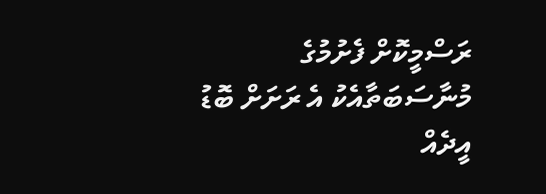ރަސްމީކޮށް ފެށުމުގެ މުނާސަބަތާއެކު އެ ރަށަށް ބޮޑު އީދެއް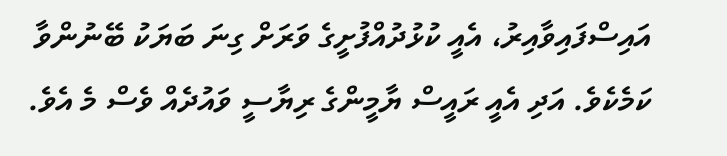އައިސްފައިވާއިރު، އެއީ ކުޅުދުއްފުށީގެ ވަރަށް ގިނަ ބަޔަކު ބޭނުންވާ ކަމެކެވެ. އަދި އެއީ ރައީސް ޔާމީންގެ ރިޔާސީ ވައުދެއް ވެސް މެ އެވެ.